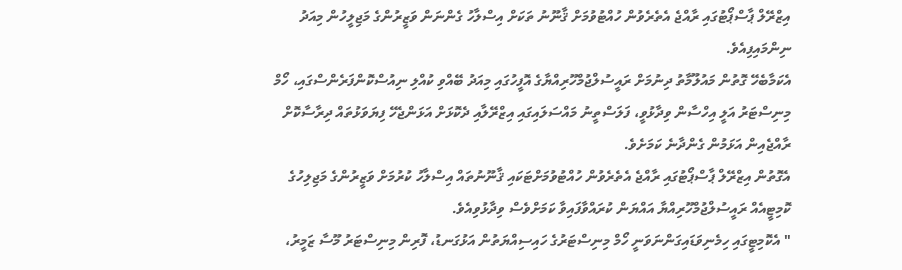އިޒްރޭލް ޕާސްޕޯޓުގައި ރާއްޖެ އެތެރެވުން ހުއްޓުވުމަށް ޤާނޫނު ތަކަށް އިސްލާހު ގެންނަން ވަޒީރުންގެ މަޖިލީހުން މިއަދު ނިންމައިފިއެވެ.
އެކަމާބެހޭ ގޮތުން މައުލޫމާތު ދިނުމަށް ރައީސުލްޖުމްހޫރިއްޔާގެ އޮފީހުގައި މިއަދު ބޭއްވި ކުއްލި ނިއުސްކޮންފަރެންސްގައި، ހޯމް މިނިސްޓަރު އަލީ އިހްސާން ވިދާޅުވީ، ފަލަސްތީނު މައްސަލައިގައި އިޒްރޭލާއި ދެކޮޅަށް އަޅަންޖެހޭ ފިޔަވަޅުތައް ދިރާސާކޮށް ރާއްޖެއިން އަޅަމުން ގެންދާނެ ކަމަށެވެ.
އެގޮތުން އިޒްރޭލް ޕާސްޕޯޓުގައި ރާއްޖެ އެތެރެވުން ހުއްޓުވުމަށްޓަކައި ޤާނޫނުތައް އިސްލާހު ކުރުމަށް ވަޒީރުންގެ މަޖިލިހުގެ ކޮމިޓީއެއް ރައީސުލްޖުމްހޫރިއްޔާ އައްޔަން ކުރައްވާފައިވާ ކަމަށްވެސް ވިދާޅުވިއެވެ.
" އެކޮމިޓީގައި ހިމެނިވަޑައިގަންނަވަނީ ހޯމް މިނިސްޓަރުގެ ހައިސިއްޔަތުން އަޅުގަނޑު، ފޮރިން މިނިސްޓަރު މޫސާ ޒަމީރު،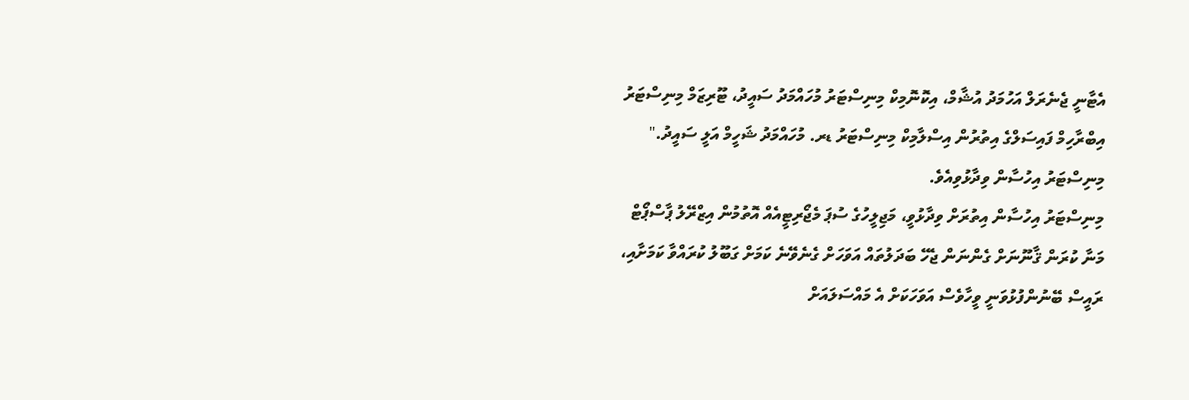އެޓާނީ ޖެނެރަލް އަހުމަދު އުޝާމް، އިކޮނޮމިކް މިނިސްޓަރު މުހައްމަދު ސައީދު، ޓޫރިޒަމް މިނިސްޓަރު އިބްރާހިމް ފައިސަލްގެ އިތުރުން އިސްލާމިކް މިނިސްޓަރު ޑރ. މުހައްމަދު ޝަހީމް އަލީ ސައީދު." މިނިސްޓަރު އިހުސާން ވިދާޅުވިއެވެ.
މިނިސްޓަރު އިހުސާން އިތުރަށް ވިދާޅުވީ، މަޖިލީހުގެ ސުޕަ މެޖޯރިޓީއެއް އޮތުމުން އިޒްރޭލު ޕާސްޕޯޓް މަނާ ކުރަން ޤާނޫނަށް ގެންނަން ޖެހޭ ބަދަލުތައް އަވަހަށް ގެނެވޭނެ ކަމަށް ގަބޫލު ކުރައްވާ ކަމަށާއި، ރައީސް ބޭނުންފުޅުވަނީ ވީހާވެސް އަވަހަކަށް އެ މައްސަލައަށް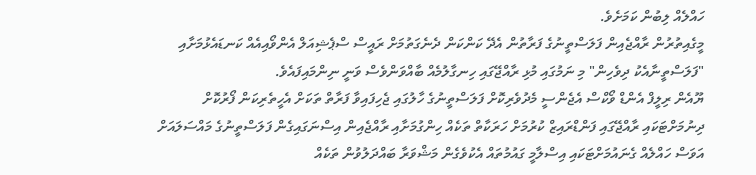ހައްލެއް ލިބުން ކަމަށެވެ.
މީގެއިތުރުން ރާއްޖެއިން ފަލަސްތީނުގެ ފަރާތުން އެދޭ ކަންކަން ދެނެގަތުމަށް ރައީސް ސްޕެޝިއަލް އެންވޯއިއެއް ކަނޑައެޅުމަށާއި "ފަލަސްތީނާއެކު ދިވެހިން" މި ނަމުގައި މުޅި ރާއްޖޭގައި ހިނގާލުމެއް ބާއްވަންވެސް ވަނީ ނިންމައިފައެވެ.
ޔޫއެން ރިލީފް އެންޑް ވޯކްސް އެޖެންސީ މެދުވެރިކޮށް ފަލަސްތީނުގެ ހާލުގައި ޖެހިފައިވާ ފަރާތް ތަކަށް އެހީތެރިކަން ފޯރުކޮށް ދިނުމަށްޓަކައި ރާއްޖޭގައި ފަންޑްރައިޒް ކުރުމަށް ހަރަކާތް ތަކެއް ހިންގުމަށާއި ރާއްޖެއިން އިސްނަގައިގެން ފަލަސްތީނުގެ މައްސަލައަށް އަވަސް ހައްލެއް ގެނައުމަށްޓަކައި އިސްލާމީ ގައުމުތައް އެކުވެގެން މަޝްވަރާ ބައްދަލުވުން ތަކެއް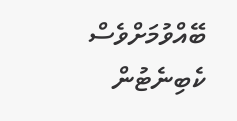ބޭއްވުމަށްވެސް ކެބިނެޓުން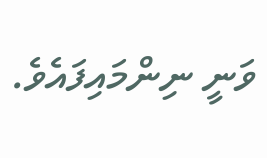ވަނީ ނިންމައިފައެވެ.